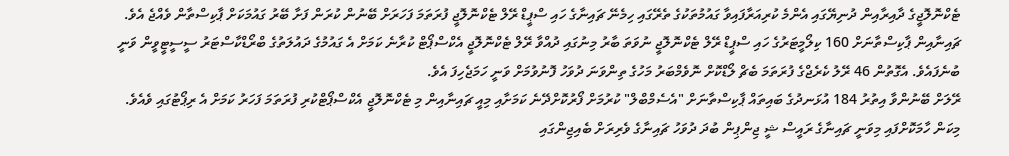ޓެކްނޮލޮޖީގެ ދާއިރާއިން ދުނިޔޭގައި އެންމެ ކުރިއަރާފައިވާ ގައުމުތަކުގެ ތެރޭގައި ހިމެނޭ ޗައިނާގެ ހައި ސްޕީޑް ރޭލް ޓެކްނޮލޮޖީ ފުރަތަމަ ފަހަރަށް ބޭނުން ކުރަން ފަށާ ބޭރު ގައުމަކަށް ޕާކިސްތާން ވެއްޖެ އެވެ.
ޗައިނާއިން ޕާކިސްތާނަށް 160 ކިލޯމީޓަރުގެ ހައި ސްޕީޑް ރޭލް ޓެކްނޮލޮޖީ ނުވަތަ ބާރު މިނުގައި ދުއްވާ ރޭލް ޓެކްނޮލޮޖީ އެކްސްޕޯޓް ކުރާނެ ކަމަށް އެ ގައުމުގެ ދައުލަތުގެ ބްރޯޑްކާސްޓަރު ސީސީޓީވީން ވަނީ ބުނެފައެވެ. އެގޮތުން 46 ރޭލު ކެރެޖްގެ ފުރަތަމަ ބެޗް ލޯޑްކޮށް ނޮވެމްބަރު މަހުގެ ތިންވަނަ ދުވަހު ފޮނުވުމަށް ވަނީ ހަމަޖެހިފަ އެވެ.
ރޭލަށް ބޭނުންވާ އިތުރު 184 އުޅަނދުގެ ބައިތައް ޕާކިސްތާނަށް "އެސެމްބްލް" ކުރުމަށް ފޯރުކޮށްދޭނެ ކަމަށާއި މިއީ ޗައިނާއިން މި ޓެކްނޮލޮޖީ އެކްސްޕޯޓްކުރި ފުރަތަމަ ފަހަރު ކަމަށް އެ ރިޕޯޓުގައި ވެއެވެ.
މިކަން ހާމަކޮށްފައި މިވަނީ ޗައިނާގެ ރައީސް ޝީ ޖިންޕިން ބުދަ ދުވަހު ޗައިނާގެ ވެރިރަށް ބެއިޖިންގައި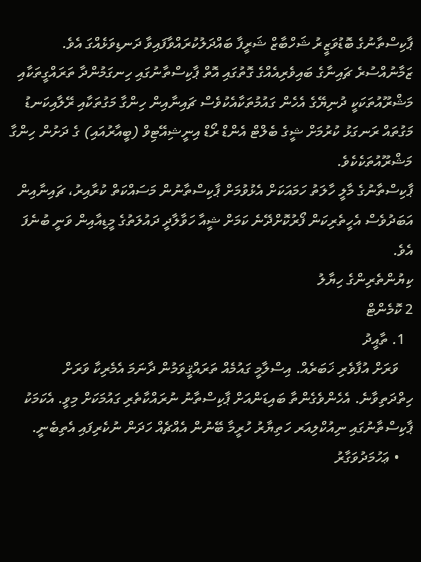ޕާކިސްތާނުގެ ބޮޑުވަޒީރު ޝަހްބާޒް ޝަރީފާ ބައްދަލުކުރައްވާފައިވާ ދަނޑިވަޅެއްގަ އެވެ.
ޒަމާނުއްސުރެ ޗައިނާގެ ބައިވެރިއެއްގެ ގޮތުގައި އޮތް ޕާކިސްތާނުގައި ހިނގަމުންދާ ތަރައްގީތަކާއި މަޝްރޫއުތަކަކީ ދުނިޔޭގެ އެހެން ގައުމުތަކާއެކުވެސް ޗައިނާއިން ހިންގާ މަގުތަކާއި ރޭލާއިކަނޑު މަގުތައް ރަނގަޅު ކުރުމަށް ޝީގެ ބެލްޓް އެންޑް ރޯޑް އިނީޝިއޭޓިވް (ބީއާރުއައި) ގެ ދަށުން ހިންގާ މަޝްރޫއުތަކެކެވެ.
ޕާކިސްތާނުގެ މާލީ ހާލަތު ހަމައަކަށް އެޅުވުމަށް ޕާކިސްތާނުން މަސައްކަތް ކުރާއިރު، ޗައިނާއިން އަބަދުވެސް އެހީތެރިކަން ފޯރުކޮށްދޭނެ ކަމަށް ޝީއާ ހަވާލާދީ ދައުލަތުގެ މީޑިއާއިން ވަނީ ބުނެފަ އެވެ.
ކިޔުންތެރިންގެ ހިޔާލު
2 ކޮމެންޓް
  1. ތާއީދު
    ވަރަށް އުފާވެރި ޚަބަރެއް. އިސްލާމީ ގައުމެއް ތަރައްޤީވަމުން ދާނަމަ އެމެރިކާ ވަރަށް ހިތްދަތިވާނެ. އެހެންވެގެންތާ ބައިޑަންއަށް ޕާކިސްތާނު ނުރައްކާތެރި ގައުމަކަށް މިވީ. އެކަމަކު ޕާކިސްތާނުގައި ނިއުކްލިއަރ ހަތިޔާރު ހުރީމާ ބޭނުން އެއްޗެއް ހަދަން ނުކެރިފައި އެތިބެނީ.
    • ޢަހުމަދުވަގާރު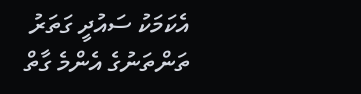އެކަމަކު ސައުދީ ގަތަރު ތަންތަނުގެ އެންމެ ގާތް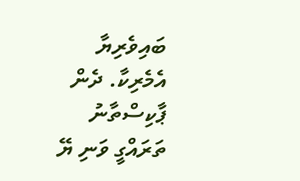ބައިވެރިޔާ އެމެރިކާ. ދެން ޕާކިސްތާނު ތަރައްގީ ވަނި ޔޭ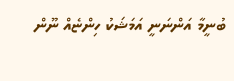ބުނީމާ އަންނަނީ އަމަޝަކު ހިންޏެއް ނޫން